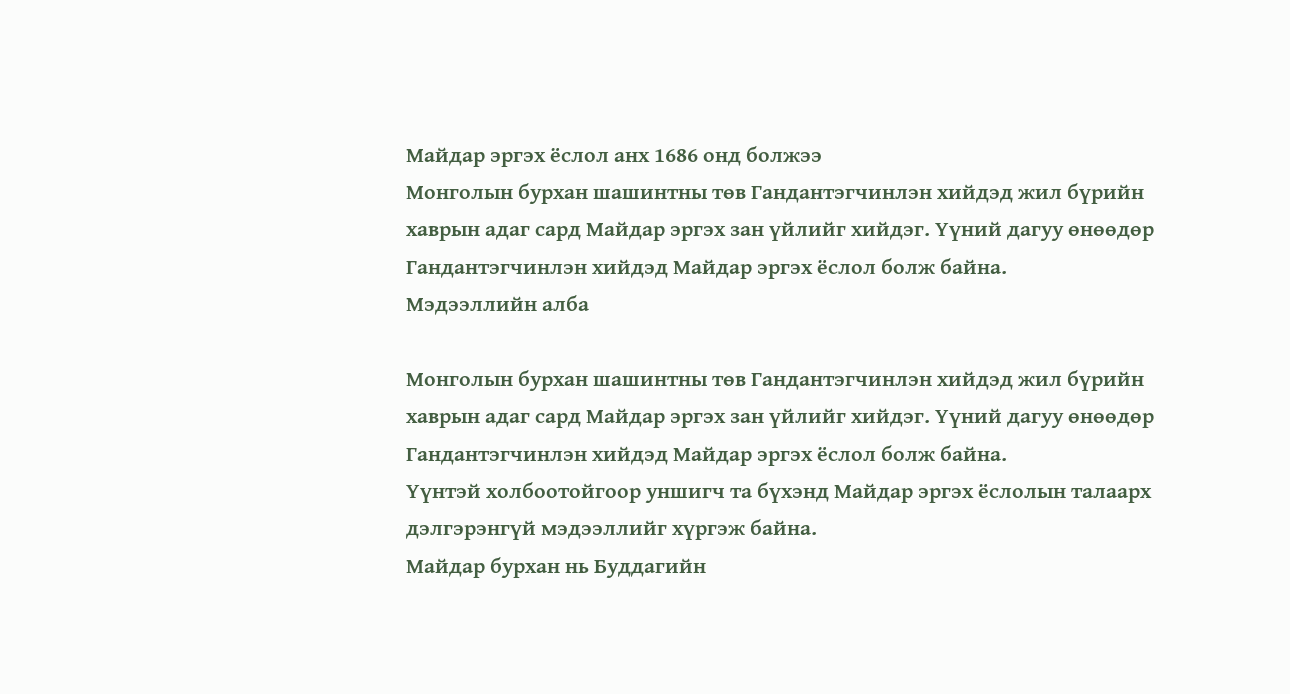Майдар эргэх ёслол анх 1686 онд болжээ
Монголын бурхан шашинтны төв Гандантэгчинлэн хийдэд жил бүрийн хаврын адаг сард Майдар эргэх зан үйлийг хийдэг. Үүний дагуу өнөөдөр Гандантэгчинлэн хийдэд Майдар эргэх ёслол болж байна.
Мэдээллийн алба

Монголын бурхан шашинтны төв Гандантэгчинлэн хийдэд жил бүрийн хаврын адаг сард Майдар эргэх зан үйлийг хийдэг. Үүний дагуу өнөөдөр Гандантэгчинлэн хийдэд Майдар эргэх ёслол болж байна.
Үүнтэй холбоотойгоор уншигч та бүхэнд Майдар эргэх ёслолын талаарх дэлгэрэнгүй мэдээллийг хүргэж байна.
Майдар бурхан нь Буддагийн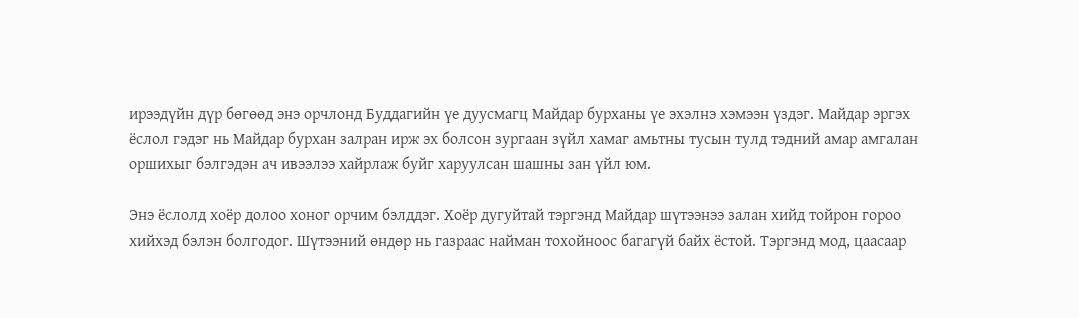ирээдүйн дүр бөгөөд энэ орчлонд Буддагийн үе дуусмагц Майдар бурханы үе эхэлнэ хэмээн үздэг. Майдар эргэх ёслол гэдэг нь Майдар бурхан залран ирж эх болсон зургаан зүйл хамаг амьтны тусын тулд тэдний амар амгалан оршихыг бэлгэдэн ач ивээлээ хайрлаж буйг харуулсан шашны зан үйл юм.

Энэ ёслолд хоёр долоо хоног орчим бэлддэг. Хоёр дугуйтай тэргэнд Майдар шүтээнээ залан хийд тойрон гороо хийхэд бэлэн болгодог. Шүтээний өндөр нь газраас найман тохойноос багагүй байх ёстой. Тэргэнд мод, цаасаар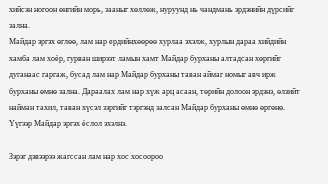хийсэн ногоон өнгийн морь, зааныг хөллөж, нуруунд нь чандмань эрдэнийн дүрсийг зална.
Майдар эргэх өглөө, лам нар ердийнхөөрөө хурлаа эхэлж, хурлын дараа хийдийн хамба лам хоёр, гурван ширээт ламын хамт Майдар бурханы алтадсан хөргийг дуганаас гаргаж, бусад лам нар Майдар бурханы таван аймаг номыг авч ирж бурханы өмнө зална. Дараалах лам нар хүж арц асаан, төрийн долоон эрдэнэ, өлзийт найман тахил, таван хүсэл зэргийг тэргэнд залсан Майдар бурханы өмнө өргөнө. Үүгээр Майдар эргэх ёслол эхэлнэ.

Зэрэг дэвээрээ жагссан лам нар хос хосоороо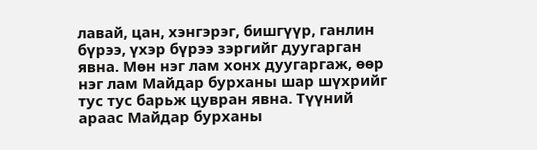лавай, цан, хэнгэрэг, бишгүүр, ганлин бүрээ, үхэр бүрээ зэргийг дуугарган явна. Мөн нэг лам хонх дуугаргаж, өөр нэг лам Майдар бурханы шар шүхрийг тус тус барьж цувран явна. Түүний араас Майдар бурханы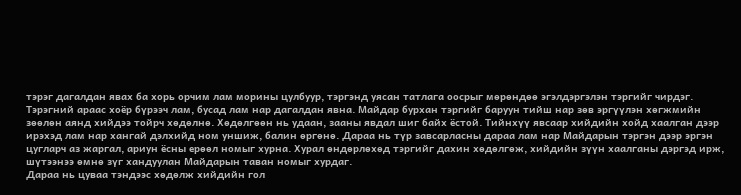тэрэг дагалдан явах ба хорь орчим лам морины цулбуур, тэргэнд уясан татлага оосрыг мөрөндөө эгэлдэргэлэн тэргийг чирдэг. Тэрэгний араас хоёр бүрээч лам, бусад лам нар дагалдан явна. Майдар бурхан тэргийг баруун тийш нар зөв эргүүлэн хөгжмийн зөөлөн аянд хийдээ тойрч хөдөлнө. Хөдөлгөөн нь удаан, зааны явдал шиг байх ёстой. Тийнхүү явсаар хийдийн хойд хаалган дээр ирэхэд лам нар хангай дэлхийд ном уншиж, балин өргөнө. Дараа нь түр завсарласны дараа лам нар Майдарын тэргэн дээр эргэн цугларч аз жаргал, ариун ёсны ерөөл номыг хурна. Хурал өндөрлөхөд тэргийг дахин хөдөлгөж, хийдийн зүүн хаалганы дэргэд ирж, шүтээнээ өмнө зүг хандуулан Майдарын таван номыг хурдаг.
Дараа нь цуваа тэндээс хөдөлж хийдийн гол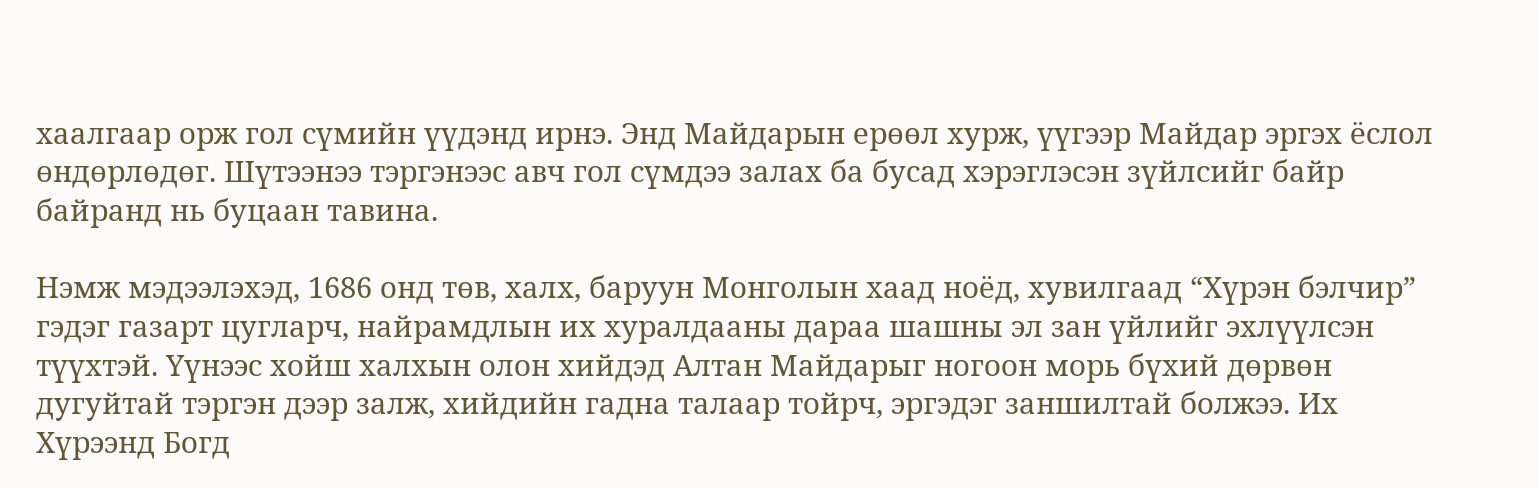хаалгаар орж гол сүмийн үүдэнд ирнэ. Энд Майдарын ерөөл хурж, үүгээр Майдар эргэх ёслол өндөрлөдөг. Шүтээнээ тэргэнээс авч гол сүмдээ залах ба бусад хэрэглэсэн зүйлсийг байр байранд нь буцаан тавина.

Нэмж мэдээлэхэд, 1686 онд төв, халх, баруун Монголын хаад ноёд, хувилгаад “Хүрэн бэлчир” гэдэг газарт цугларч, найрамдлын их хуралдааны дараа шашны эл зан үйлийг эхлүүлсэн түүхтэй. Үүнээс хойш халхын олон хийдэд Алтан Майдарыг ногоон морь бүхий дөрвөн дугуйтай тэргэн дээр залж, хийдийн гадна талаар тойрч, эргэдэг заншилтай болжээ. Их Хүрээнд Богд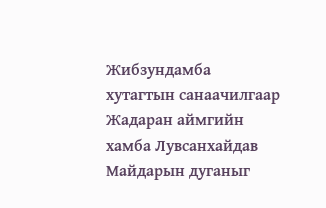Жибзундамба хутагтын санаачилгаар Жадаран аймгийн хамба Лувсанхайдав Майдарын дуганыг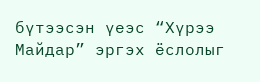бүтээсэн үеэс “Хүрээ Майдар” эргэх ёслолыг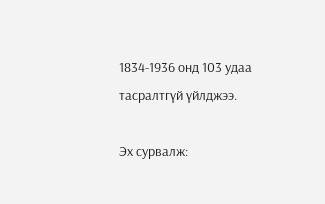1834-1936 онд 103 удаа тасралтгүй үйлджээ.

Эх сурвалж: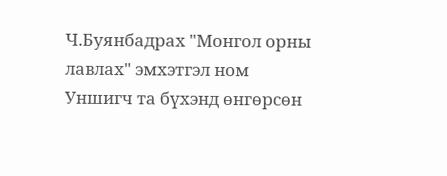Ч.Буянбадрах "Монгол орны лавлах" эмхэтгэл ном
Уншигч та бүхэнд өнгөрсөн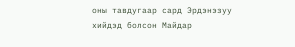оны тавдугаар сард Эрдэнэзуу хийдэд болсон Майдар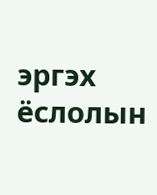эргэх ёслолын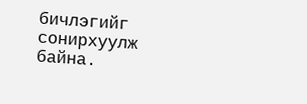бичлэгийг сонирхуулж байна.